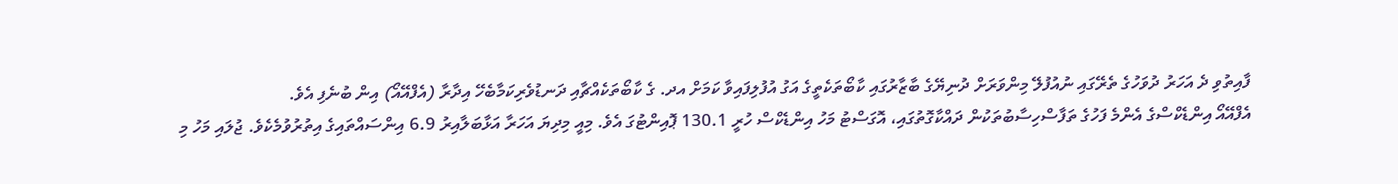ފާއިތުވި ދެ އަހަރު ދުވަހުގެ ތެރޭގައި ނުއުފުލޭ މިންވަރަށް ދުނިޔޭގެ ބާޒާރުގައި ކާބޯތަކެތީގެ އަގު އުފުލިފައިވާ ކަމަށް އދ. ގެ ކާބޯތަކެއްޗާއި ދަނޑުވެރިކަމާބެހޭ އިދާރާ (އެފްއޭއޯ) އިން ބުނެފި އެވެ.
އެފްއޭއޯ އިންޑެކްސްގެ އެންމެ ފަހުގެ ތަފާސްހިސާބުތަކުން ދައްކާގޮތުގައި، އޮގަސްޓު މަހު އިންޑެކްސް ހުރީ 130.1 ޕޮއިންޓުގަ އެވެ. މިއީ މިދިޔަ އަހަރާ އަޅާބަލާއިރު 6.9 އިންސައްތައިގެ އިތުރުވުމެކެވެ. ޖުލައި މަހު މި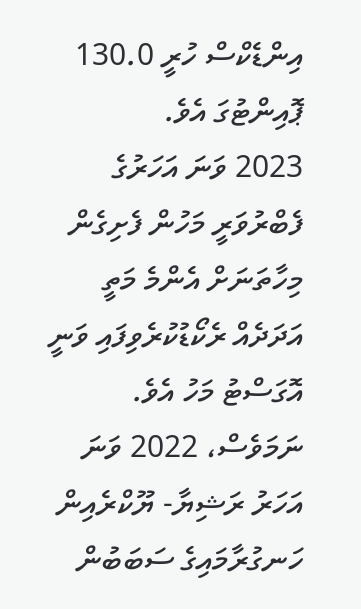އިންޑެކްސް ހުރީ 130.0 ޕޮއިންޓުގަ އެވެ.
2023 ވަނަ އަހަރުގެ ފެބްރުވަރީ މަހުން ފެށިގެން މިހާތަނަށް އެންމެ މަތީ އަދަދެއް ރެކޯޑުކުރެވިފައި ވަނީ އޮގަސްޓު މަހު އެވެ. ނަމަވެސް، 2022 ވަނަ އަހަރު ރަޝިޔާ- ޔޫކްރެއިން ހަނގުރާމައިގެ ސަބަބުން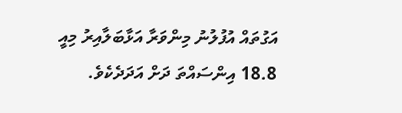އަގުތައް އުފުލުނު މިންވަރާ އަޅާބަލާއިރު މިއީ 18.8 އިންސައްތަ ދަށް އަދަދެކެވެ.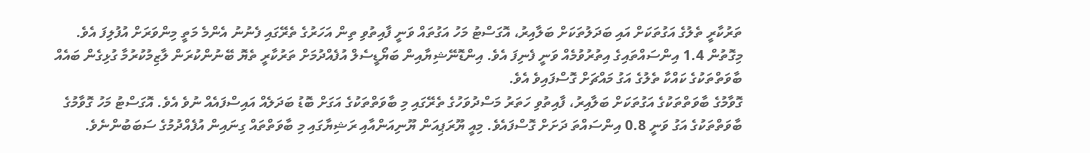ތަރުކާރީ ތެލުގެ އަގުތަކަށް އައި ބަދަލުތަކަށް ބަލާއިރު، އޮގަސްޓު މަހު އަގުތައް ވަނީ ފާއިތުވި ތިން އަހަރުގެ ތެރޭގައި ފެނުނު އެންމެ މަތީ މިންވަރަށް އުފުލިފަ އެވެ. މިގޮތުން 1.4 އިންސައްތައިގެ އިތުރުވުމެއް ވަނީ ފެނިފަ އެވެ. އިންޑޮނޭޝިޔާއިން ބަޔޯޑީސެލް އުފެއްދުމަށް ތަރުކާރީ ތެޔޮ ބޭނުންކުރަން ލާޒިމުކުރުމާ ގުޅިގެން ބައެއް ބާވަތްތަކުގެ ކައްކާ ތެލުގެ އަގު މައްޗަށް ގޮސްފައިވެ އެވެ.
ގޮވާމުގެ ބާވަތްތަކުގެ އަގުތަކަށް ބަލާއިރު، ފާއިތުވި ހަތަރު މަސްދުވަހުގެ ތެރޭގައި މި ބާވަތްތަކުގެ އަގަށް ބޮޑު ބަދަލެއް އައިސްފައެއް ނުވެ އެވެ. އޮގަސްޓު މަހު ގޮވާމުގެ ބާވަތްތަކުގެ އަގު ވަނީ 0.8 އިންސައްތަ ދަށަށް ގޮސްފައެވެ. މިއީ ޔޫރަޕިއަން ޔޫނިއަންއާއި ރަޝިޔާގައި މި ބާވަތްތައް ގިނައިން އުފެއްދުމުގެ ސަބަބުންނެވެ.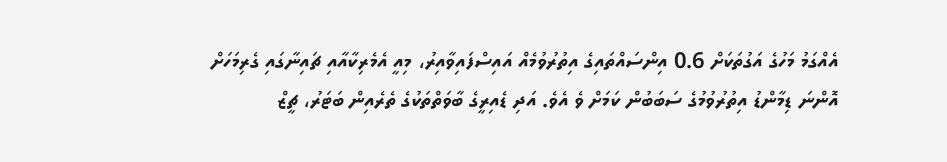އެއްގަމު މަހުގެ އަގުތަކަށް 0.6 އިންސައްތައިގެ އިތުރުވުމެއް އައިސްފައިވާއިރު، މިއީ އެމެރިކާއާއި ޗައިނާގައި ގެރިމަހަށް އޮންނަ ޑިމާންޑު އިތުރުވުމުގެ ސަބަބުން ކަމަށް ވެ އެވެ. އަދި ޑެއިރީގެ ބާވަތްތަކުގެ ތެރެއިން ބަޓަރު، ޗީޒް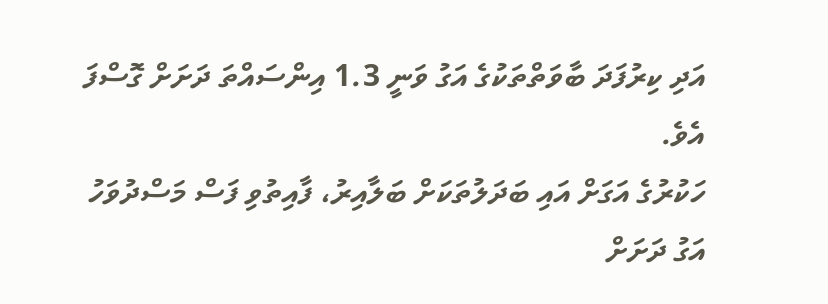އަދި ކިރުފަދަ ބާވަތްތަކުގެ އަގު ވަނީ 1.3 އިންސައްތަ ދަށަށް ގޮސްފަ އެވެ.
ހަކުރުގެ އަގަށް އައި ބަދަލުތަކަށް ބަލާއިރު، ފާއިތުވި ފަސް މަސްދުވަހު އަގު ދަށަށް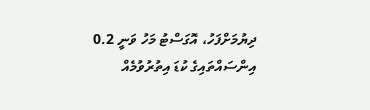ދިޔުމަށްފަހު، އޮގަސްޓު މަހު ވަނީ 0.2 އިންސައްތައިގެ ކުޑަ އިތުރުވުމެއް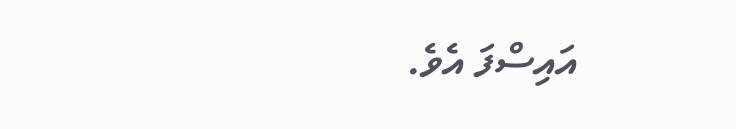އައިސްފަ އެވެ.